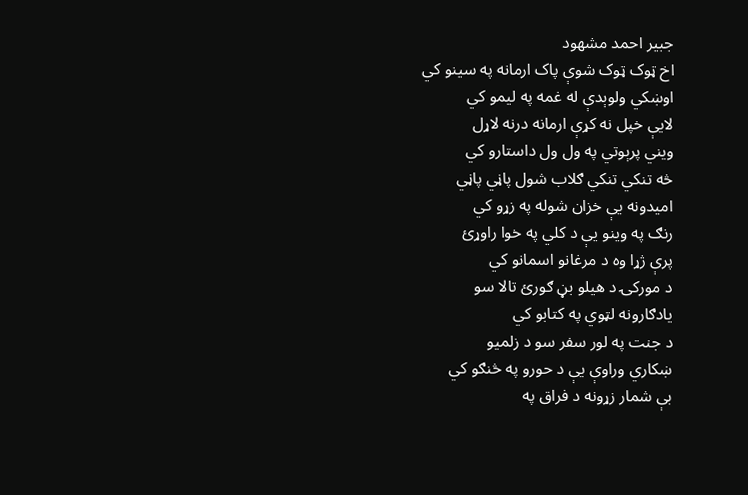جبیر احمد مشهود
اخ ټوک ټوک شوې پاک ارمانه په سینو کي
اوښکي ولوېدې له غمه په لیمو کي
لایې خپل نه کړې ارمانه درنه لاړل
ویني پرېوتي په ول ول داستارو کي
څه تنکي تنكي ګلاب شول پاڼي پاڼي
امیدونه یې خزان شوله په زړو کي
رنګ په وینو یې د کلي په خوا راوړئ
پرې ژړا وه د مرغانو اسمانو کي
د موركۍ د هیلو بڼ ګورئ تالا سو
یادګارونه لټوي په کتابو کي
د جنت په لور سفر سو د زلمیو
ښکاري وراوې یې د حورو په څنګو کي
بې شمار زړونه د فراق په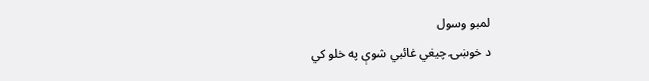لمبو وسول
د خوښۍ چیغي غائبي شوې په خلو کي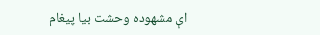اې مشهوده وحشت بیا پیغام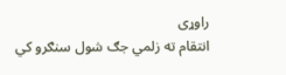راوړی
انتقام ته زلمي جګ شول سنګرو کي